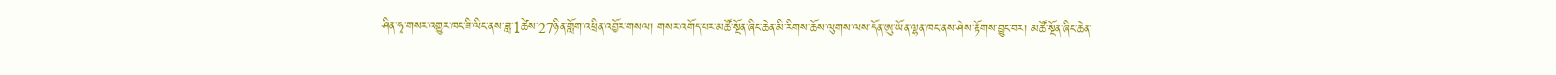ཤིན་ཧྭ་གསར་འགྱུར་ཁང་ཟི་ལིང་ནས་ཟླ་1ཚེས་27ཉིན་གློག་འཕྲིན་འབྱོར་གསལ། གསར་འགོད་པར་མཚོ་སྔོན་ཞིང་ཆེན་མི་རིགས་ཆོས་ལུགས་ལས་དོན་ཨུ་ཡོན་ལྷན་ཁང་ནས་ཤེས་རྟོགས་བྱུང་བར། མཚོ་སྔོན་ཞིང་ཆེན་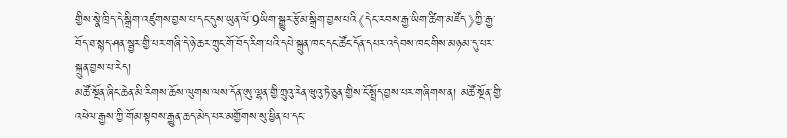གྱིས་སྣེ་ཁྲིད་དེ་སྒྲིག་འཛུགས་བྱས་པ་དང་དུས་ཡུན་ལོ་9ཡིག་སྒྱུར་རྩོམ་སྒྲིག་བྱས་པའི《དེང་རབས་རྒྱ་ཡིག་ཚིག་མཛོད》ཀྱི་རྒྱ་བོད་ཐ་སྙད་ཤན་སྦྱར་གྱི་པར་གཞི་དེ་ཉེ་ཆར་ཀྲུང་གོ་བོད་རིག་པའི་དཔེ་སྐྲུན་ཁང་དང་ཚོང་དོན་དཔར་འདེབས་ཁང་གིས་མཉམ་དུ་པར་སྐྲུན་བྱས་པ་རེད།
མཚོ་སྔོན་ཞིང་ཆེན་མི་རིགས་ཆོས་ལུགས་ལས་དོན་ཨུ་ལྷན་གྱི་ཀྲུའུ་རེན་ཝུའུ་ཏེ་ཅུན་གྱིས་ངོ་སྤྲོད་བྱས་པར་གཞིགས་ན། མཚོ་སྔོན་གྱི་འཕེལ་རྒྱས་ཀྱི་གོམ་སྟབས་རྒྱུན་ཆད་མེད་པར་མགྱོགས་སུ་ཕྱིན་པ་དང་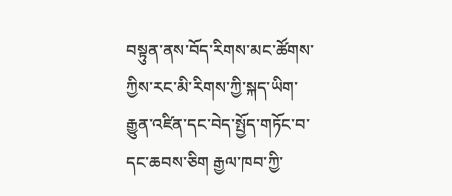བསྟུན་ནས་བོད་རིགས་མང་ཚོགས་ཀྱིས་རང་མི་རིགས་ཀྱི་སྐད་ཡིག་རྒྱུན་འཛིན་དང་བེད་སྤྱོད་གཏོང་བ་དང་ཆབས་ཅིག རྒྱལ་ཁབ་ཀྱི་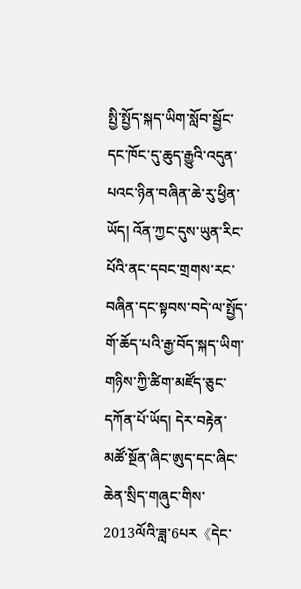སྤྱི་སྤྱོད་སྐད་ཡིག་སློབ་སྦྱོང་དང་ཁོང་དུ་ཆུད་རྒྱུའི་འདུན་པའང་ཉིན་བཞིན་ཆེ་རུ་ཕྱིན་ཡོད། འོན་ཀྱང་དུས་ཡུན་རིང་པོའི་ནང་དབང་གྲགས་རང་བཞིན་དང་སྟབས་བདེ་ལ་སྤྱོད་གོ་ཆོད་པའི་རྒྱ་བོད་སྐད་ཡིག་གཉིས་ཀྱི་ཚིག་མཛོད་ཅུང་དཀོན་པོ་ཡོད། དེར་བརྟེན་མཚོ་སྔོན་ཞིང་ཨུད་དང་ཞིང་ཆེན་སྲིད་གཞུང་གིས་2013ལོའི་ཟླ་6པར《དེང་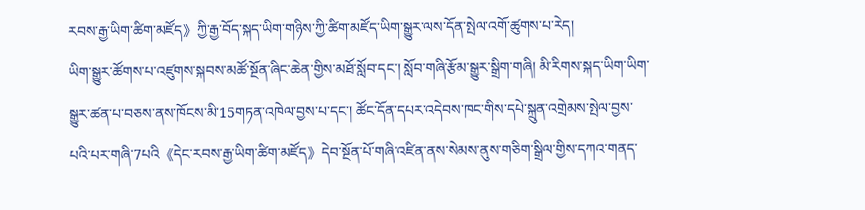རབས་རྒྱ་ཡིག་ཚིག་མཛོད》ཀྱི་རྒྱ་བོད་སྐད་ཡིག་གཉིས་ཀྱི་ཚིག་མཛོད་ཡིག་སྒྱུར་ལས་དོན་སྤེལ་འགོ་ཚུགས་པ་རེད།
ཡིག་སྒྱུར་ཚོགས་པ་འཛུགས་སྐབས་མཚོ་སྔོན་ཞིང་ཆེན་གྱིས་མཐོ་སློབ་དང་། སློབ་གཞི་རྩོམ་སྒྱུར་སྒྲིག་གཞི། མི་རིགས་སྐད་ཡིག་ཡིག་སྒྱུར་ཚན་པ་བཅས་ནས་ཁོངས་མི་15གཏན་འཁེལ་བྱས་པ་དང་། ཚོང་དོན་དཔར་འདེབས་ཁང་གིས་དཔེ་སྐྲུན་འགྲེམས་སྤེལ་བྱས་པའི་པར་གཞི་7པའི《དེང་རབས་རྒྱ་ཡིག་ཚིག་མཛོད》དེབ་སྔོན་པོ་གཞི་འཛིན་ནས་སེམས་ནུས་གཅིག་སྒྲིལ་གྱིས་དཀའ་གནད་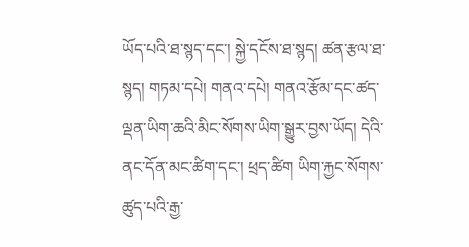ཡོད་པའི་ཐ་སྙད་དང་། སྐྱེ་དངོས་ཐ་སྙད། ཚན་རྩལ་ཐ་སྙད། གཏམ་དཔེ། གནའ་དཔེ། གནའ་རྩོམ་དང་ཚད་ལྡན་ཡིག་ཆའི་མིང་སོགས་ཡིག་སྒྱུར་བྱས་ཡོད། དེའི་ནང་དོན་མང་ཚིག་དང་། ཕྲད་ཚིག ཡིག་རྐྱང་སོགས་ཚུད་པའི་རྒྱ་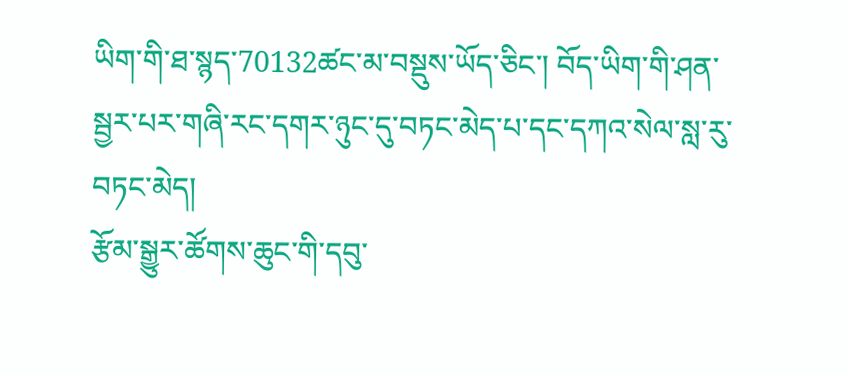ཡིག་གི་ཐ་སྙད་70132ཚང་མ་བསྡུས་ཡོད་ཅིང་། བོད་ཡིག་གི་ཤན་སྦྱར་པར་གཞི་རང་དགར་ཉུང་དུ་བཏང་མེད་པ་དང་དཀའ་སེལ་སླ་རུ་བཏང་མེད།
རྩོམ་སྒྱུར་ཚོགས་ཆུང་གི་དབུ་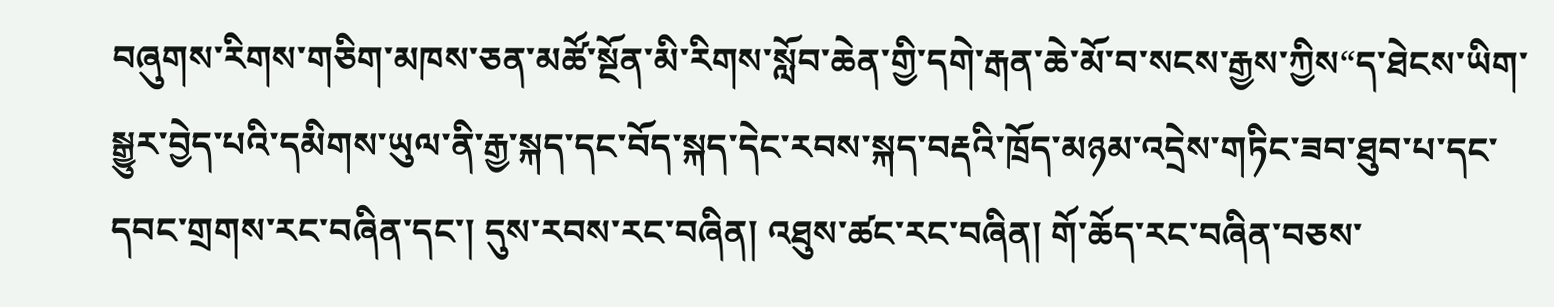བཞུགས་རིགས་གཅིག་མཁས་ཅན་མཚོ་སྔོན་མི་རིགས་སློབ་ཆེན་གྱི་དགེ་རྒན་ཆེ་མོ་བ་སངས་རྒྱས་ཀྱིས“ད་ཐེངས་ཡིག་སྒྱུར་བྱེད་པའི་དམིགས་ཡུལ་ནི་རྒྱ་སྐད་དང་བོད་སྐད་དེང་རབས་སྐད་བརྡའི་ཁྲོད་མཉམ་འདྲེས་གཏིང་ཟབ་ཐུབ་པ་དང་དབང་གྲགས་རང་བཞིན་དང་། དུས་རབས་རང་བཞིན། འཐུས་ཚང་རང་བཞིན། གོ་ཆོད་རང་བཞིན་བཅས་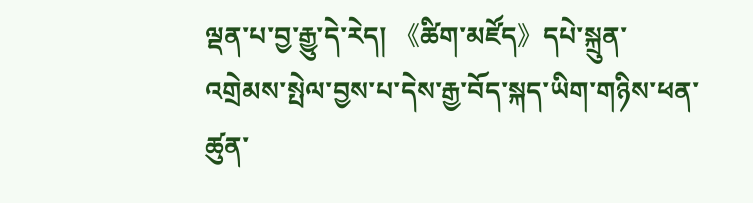ལྡན་པ་བྱ་རྒྱུ་དེ་རེད། 《ཚིག་མཛོད》དཔེ་སྐྲུན་འགྲེམས་སྤེལ་བྱས་པ་དེས་རྒྱ་བོད་སྐད་ཡིག་གཉིས་ཕན་ཚུན་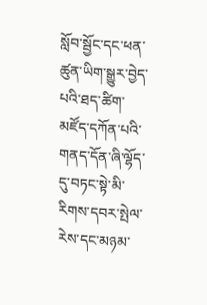སློབ་སྦྱོང་དང་ཕན་ཚུན་ཡིག་སྒྱུར་བྱེད་པའི་ཐད་ཚིག་མཛོད་དཀོན་པའི་གནད་དོན་ཞི་ལྷོད་དུ་བཏང་སྟེ་མི་རིགས་དབར་སྤེལ་རེས་དང་མཉམ་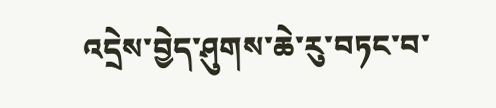འདྲེས་བྱེད་ཤུགས་ཆེ་རུ་བཏང་བ་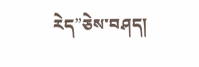རེད”ཅེས་བཤད།